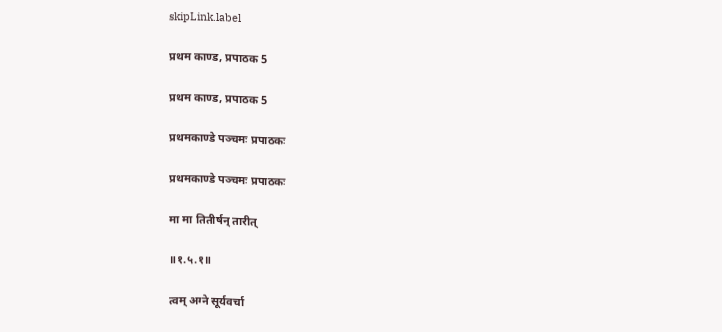skipLink.label

प्रथम काण्ड, प्रपाठक 5

प्रथम काण्ड, प्रपाठक 5

प्रथमकाण्डे पञ्चमः प्रपाठकः

प्रथमकाण्डे पञ्चमः प्रपाठकः

मा मा तितीर्षन् तारीत्

॥१.५.१॥

त्वम् अग्ने सूर्यवर्चा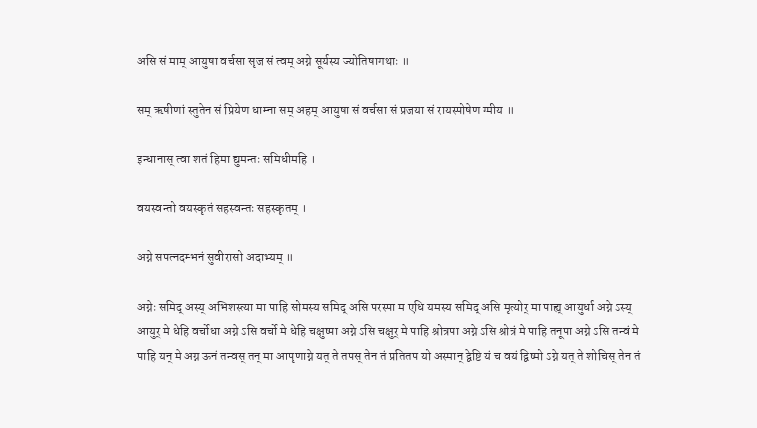असि सं माम् आयुषा वर्चसा सृज सं त्वम् अग्ने सूर्यस्य ज्योतिषागथाः ॥

सम् ऋषीणां स्तुतेन सं प्रियेण धाम्ना सम् अहम् आयुषा सं वर्चसा सं प्रजया सं रायस्पोषेण ग्मीय ॥

इन्धानास् त्वा शतं हिमा द्युमन्तः समिधीमहि ।

वयस्वन्तो वयस्कृतं सहस्वन्तः सहस्कृतम् ।

अग्ने सपत्नदम्भनं सुवीरासो अदाभ्यम् ॥

अग्नेः समिद् अस्य् अभिशस्त्या मा पाहि सोमस्य समिद् असि परस्पा म एधि यमस्य समिद् असि मृत्योर् मा पाह्य् आयुर्धा अग्ने ऽस्य् आयुर् मे धेहि वर्चोधा अग्ने ऽसि वर्चो मे धेहि चक्षुष्पा अग्ने ऽसि चक्षुर् मे पाहि श्रोत्रपा अग्ने ऽसि श्रोत्रं मे पाहि तनूपा अग्ने ऽसि तन्वं मे पाहि यन् मे अग्न ऊनं तन्वस् तन् मा आपृणाग्ने यत् ते तपस् तेन तं प्रतितप यो अस्मान् द्वेष्टि यं च वयं द्विष्मो ऽग्ने यत् ते शोचिस् तेन तं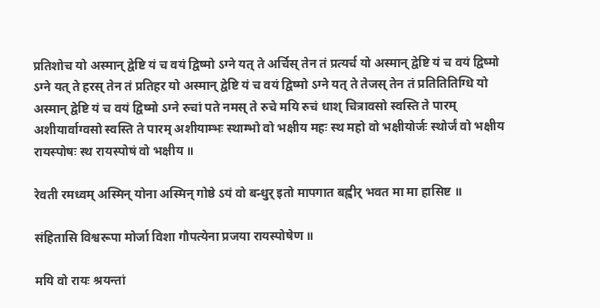प्रतिशोच यो अस्मान् द्वेष्टि यं च वयं द्विष्मो ऽग्ने यत् ते अर्चिस् तेन तं प्रत्यर्च यो अस्मान् द्वेष्टि यं च वयं द्विष्मो ऽग्ने यत् ते हरस् तेन तं प्रतिहर यो अस्मान् द्वेष्टि यं च वयं द्विष्मो ऽग्ने यत् ते तेजस् तेन तं प्रतितितिग्धि यो अस्मान् द्वेष्टि यं च वयं द्विष्मो ऽग्ने रुचां पते नमस् ते रुचे मयि रुचं धाश् चित्रावसो स्वस्ति ते पारम् अशीयार्वाग्वसो स्वस्ति ते पारम् अशीयाम्भः स्थाम्भो वो भक्षीय महः स्थ महो वो भक्षीयोर्जः स्थोर्जं वो भक्षीय रायस्पोषः स्थ रायस्पोषं वो भक्षीय ॥

रेवती रमध्वम् अस्मिन् योना अस्मिन् गोष्ठे ऽयं वो बन्धुर् इतो मापगात बह्वीर् भवत मा मा हासिष्ट ॥

संहितासि विश्वरूपा मोर्जा विशा गौपत्येना प्रजया रायस्पोषेण ॥

मयि वो रायः श्रयन्तां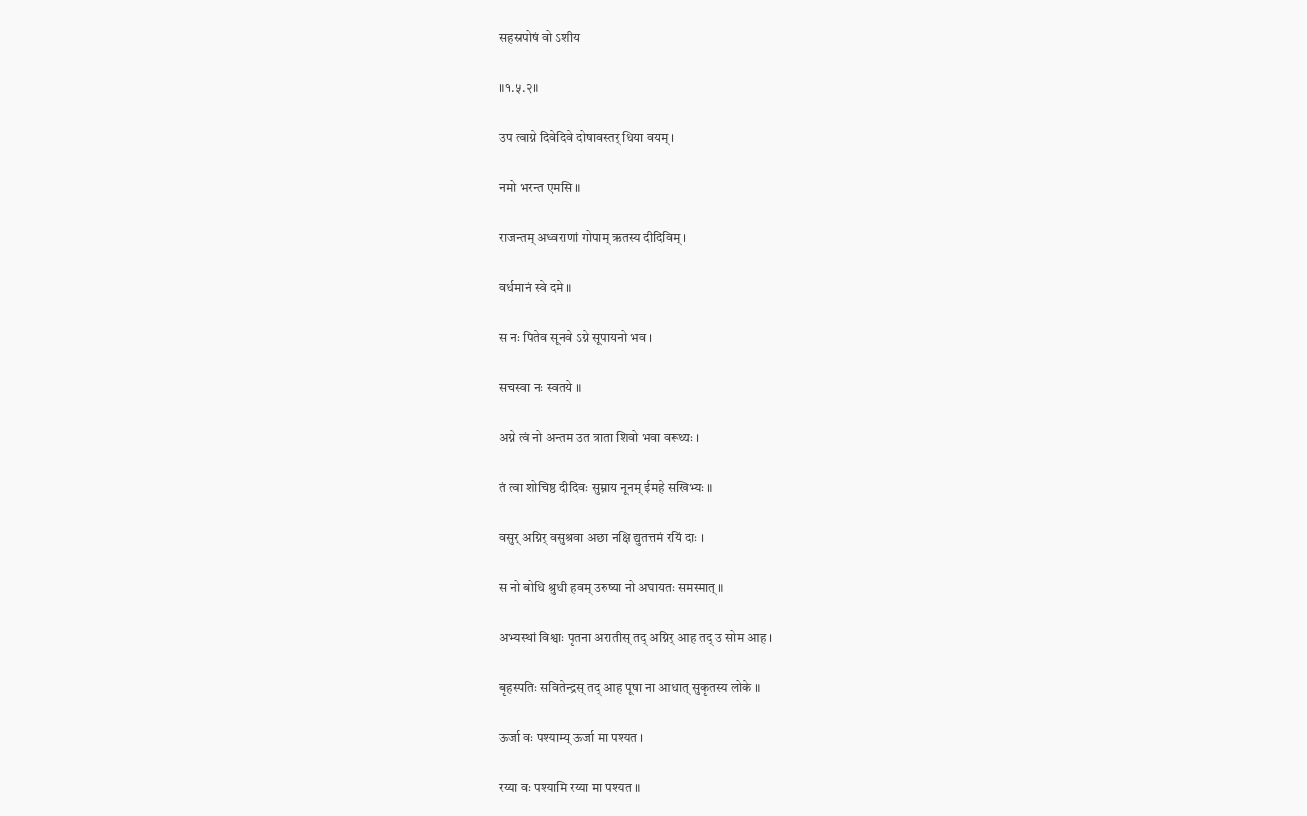सहस्रपोषं वो ऽशीय

॥१.५.२॥

उप त्वाग्ने दिवेदिवे दोषावस्तर् धिया वयम् ।

नमो भरन्त एमसि ॥

राजन्तम् अध्वराणां गोपाम् ऋतस्य दीदिविम् ।

वर्धमानं स्वे दमे ॥

स नः पितेव सूनवे ऽग्ने सूपायनो भव ।

सचस्वा नः स्वतये ॥

अग्ने त्वं नो अन्तम उत त्राता शिवो भवा वरूथ्यः ।

तं त्वा शोचिष्ठ दीदिवः सुम्नाय नूनम् ईमहे सखिभ्यः ॥

वसुर् अग्निर् वसुश्रवा अछा नक्षि द्युतत्तमं रयिं दाः ।

स नो बोधि श्रुधी हवम् उरुष्या नो अघायतः समस्मात् ॥

अभ्यस्थां विश्वाः पृतना अरातीस् तद् अग्निर् आह तद् उ सोम आह ।

बृहस्पतिः सवितेन्द्रस् तद् आह पूषा ना आधात् सुकृतस्य लोके ॥

ऊर्जा वः पश्याम्य् ऊर्जा मा पश्यत ।

रय्या वः पश्यामि रय्या मा पश्यत ॥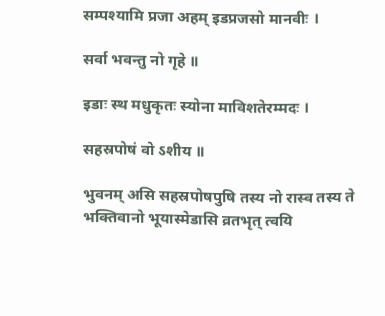सम्पश्यामि प्रजा अहम् इडप्रजसो मानवीः ।

सर्वा भवन्तु नो गृहे ॥

इडाः स्थ मधुकृतः स्योना माविशतेरम्मदः ।

सहस्रपोषं वो ऽशीय ॥

भुवनम् असि सहस्रपोषपुषि तस्य नो रास्व तस्य ते भक्तिवानो भूयास्मेडासि व्रतभृत् त्वयि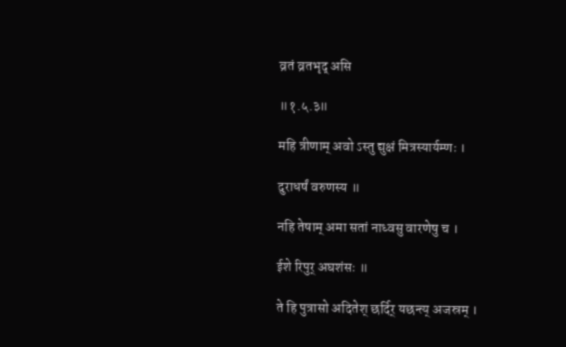व्रतं व्रतभृद् असि

॥१.५.३॥

महि त्रीणाम् अवो ऽस्तु द्युक्षं मित्रस्यार्यम्णः ।

दुराधर्षं वरुणस्य ॥

नहि तेषाम् अमा सतां नाध्वसु वारणेषु च ।

ईशे रिपुर् अघशंसः ॥

ते हि पुत्रासो अदितेश् छर्दिर् यछन्त्य् अजस्रम् ।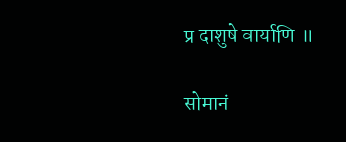प्र दाशुषे वार्याणि ॥

सोमानं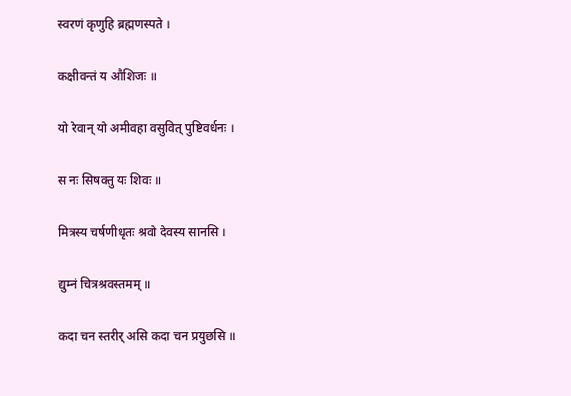स्वरणं कृणुहि ब्रह्मणस्पते ।

कक्षीवन्तं य औशिजः ॥

यो रेवान् यो अमीवहा वसुवित् पुष्टिवर्धनः ।

स नः सिषक्तु यः शिवः ॥

मित्रस्य चर्षणीधृतः श्रवो देवस्य सानसि ।

द्युम्नं चित्रश्रवस्तमम् ॥

कदा चन स्तरीर् असि कदा चन प्रयुछसि ॥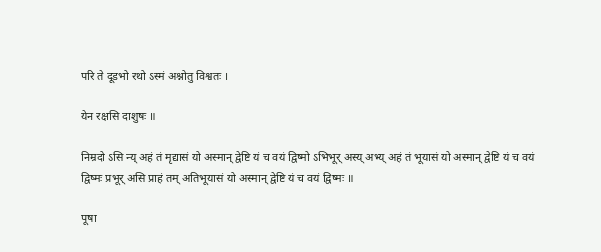परि ते दूडभो रथो ऽस्मं अश्नोतु विश्वतः ।

येन रक्षसि दाशुषः ॥

निम्रदो ऽसि न्य् अहं तं मृद्यासं यो अस्मान् द्वेष्टि यं च वयं द्विष्मो ऽभिभूर् अस्य् अभ्य् अहं तं भूयासं यो अस्मान् द्वेष्टि यं च वयं द्विष्मः प्रभूर् असि प्राहं तम् अतिभूयासं यो अस्मान् द्वेष्टि यं च वयं द्विष्मः ॥

पूषा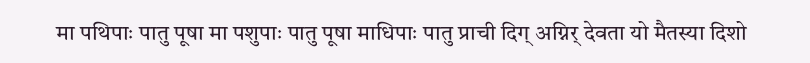मा पथिपाः पातु पूषा मा पशुपाः पातु पूषा माधिपाः पातु प्राची दिग् अग्निर् देवता यो मैतस्या दिशो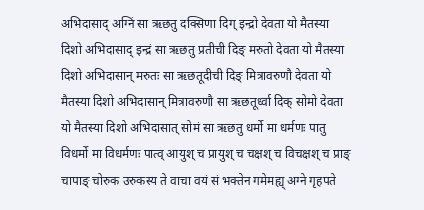अभिदासाद् अग्निं सा ऋछतु दक्सिणा दिग् इन्द्रो देवता यो मैतस्या दिशो अभिदासाद् इन्द्रं सा ऋछतु प्रतीची दिङ् मरुतो देवता यो मैतस्या दिशो अभिदासान् मरुतः सा ऋछतूदीची दिङ् मित्रावरुणौ देवता यो मैतस्या दिशो अभिदासान् मित्रावरुणौ सा ऋछतूर्ध्वा दिक् सोमो देवता यो मैतस्या दिशो अभिदासात् सोमं सा ऋछतु धर्मो मा धर्मणः पातु विधर्मो मा विधर्मणः पात्व् आयुश् च प्रायुश् च चक्षश् च विचक्षश् च प्राङ् चापाङ् चोरुक उरुकस्य ते वाचा वयं सं भक्तेन गमेमह्य् अग्ने गृहपते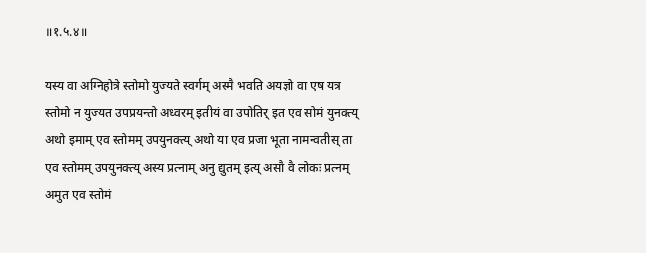॥१.५.४॥

यस्य वा अग्निहोत्रे स्तोमो युज्यते स्वर्गम् अस्मै भवति अयज्ञो वा एष यत्र स्तोमो न युज्यत उपप्रयन्तो अध्वरम् इतीयं वा उपोतिर् इत एव सोमं युनक्त्य् अथो इमाम् एव स्तोमम् उपयुनक्त्य् अथो या एव प्रजा भूता नामन्वतीस् ता एव स्तोमम् उपयुनक्त्य् अस्य प्रत्नाम् अनु द्युतम् इत्य् असौ वै लोकः प्रत्नम् अमुत एव स्तोमं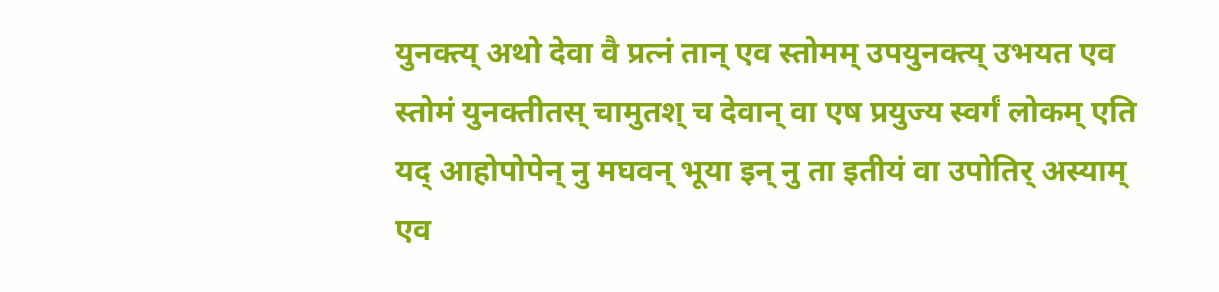युनक्त्य् अथो देवा वै प्रत्नं तान् एव स्तोमम् उपयुनक्त्य् उभयत एव स्तोमं युनक्तीतस् चामुतश् च देवान् वा एष प्रयुज्य स्वर्गं लोकम् एति यद् आहोपोपेन् नु मघवन् भूया इन् नु ता इतीयं वा उपोतिर् अस्याम् एव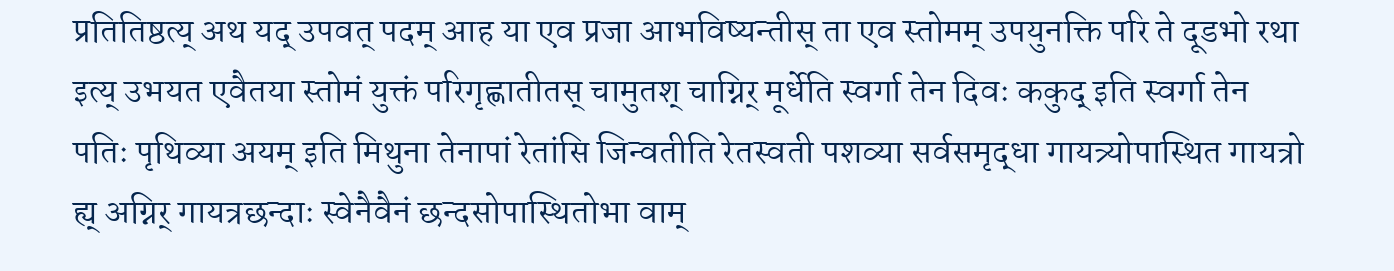प्रतितिष्ठत्य् अथ यद् उपवत् पदम् आह या एव प्रजा आभविष्यन्तीस् ता एव स्तोमम् उपयुनक्ति परि ते दूडभो रथा इत्य् उभयत एवैतया स्तोमं युक्तं परिगृह्णातीतस् चामुतश् चाग्निर् मूर्धेति स्वर्गा तेन दिवः ककुद् इति स्वर्गा तेन पतिः पृथिव्या अयम् इति मिथुना तेनापां रेतांसि जिन्वतीति रेतस्वती पशव्या सर्वसमृद्धा गायत्र्योपास्थित गायत्रो ह्य् अग्निर् गायत्रछन्दाः स्वेनैवैनं छन्दसोपास्थितोभा वाम्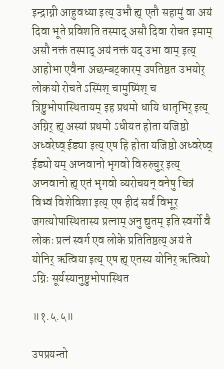इन्द्राग्नी आहुवध्या इत्य् उभौ ह्य् एतौ सहामुं वा अयं दिवा भूते प्रविशति तस्माद् असौ दिवा रोचत इमाम् असौ नक्तं तस्माद् अयं नक्तं यद् उभा वाम् इत्य् आहोभा एवैना अछम्बट्कारम् उपतिष्ठत उभयोर् लोकयो रोचते ऽस्मिंश् चामुष्मिंश् च त्रिष्टुभोपास्थितायम् इह प्रथमो धायि धातृभिर् इत्य् अग्निर् ह्य् अस्यां प्रथमो ऽधीयत होता यजिष्ठो अध्वरेष्व् ईड्या इत्य् एष हि होता यजिष्ठो अध्वरेष्व् ईड्यो यम् अप्नवानो भृगवो विरुरुचुर् इत्य् अप्नवानो ह्य् एतं भृगवो व्यरोचयन् वनेषु चित्रं विभ्वं विशेविशा इत्य् एष हीदं सर्वं विभूर् जगत्योपास्थितास्य प्रत्नाम् अनु द्युतम् इति स्वर्गो वै लोकः प्रत्नं स्वर्ग एव लोके प्रतितिष्ठत्य् अयं ते योनिर् ऋत्विया इत्य् एष ह्य् एतस्य योनिर् ऋत्वियो ऽग्निः सूर्यस्यानुष्टुभोपास्थित

॥१.५.५॥

उपप्रयन्तो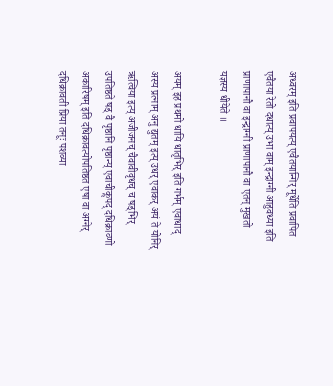अध्वरम् इति प्रवापयत्य् एवैतयान्गिर् मूर्धेति प्रवापित एवैतया रेतो दधात्य् उभा वाम् इन्द्राग्नी आहुवध्या इति प्राणापानौ वा इन्द्राग्नी प्राणापानौ वा एतन् मुखतो यज्ञस्य धीयेते ॥

अयम् इह प्रथमो धायि धातृभिर् इति गर्भम् एवाधाद् अस्य प्रत्नाम् अनु द्युतम् इत्य् उधर् एवाकर् अयं ते योनिर् ऋत्विया इत्य् अजीजनच् चैवावीवृधच् च षड्भिर् उपतिष्ठते षड् वै पृष्ठानि पृष्ठान्य् एवाचीकॢपद् दधिक्राव्णो अकारिषम् इति दधिक्रावत्योपतिष्ठत एषा वा अग्नेर् दधिक्रावती प्रिया तनूः पशव्या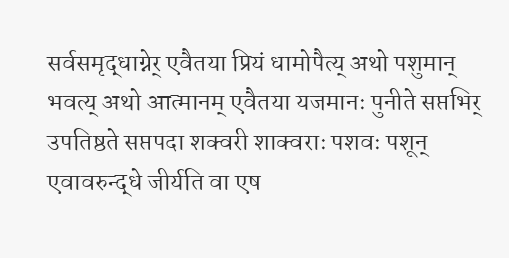सर्वसमृद्धाग्नेर् एवैतया प्रियं धामोपैत्य् अथो पशुमान् भवत्य् अथो आत्मानम् एवैतया यजमानः पुनीते सप्तभिर् उपतिष्ठते सप्तपदा शक्वरी शाक्वराः पशवः पशून् एवावरुन्द्धे जीर्यति वा एष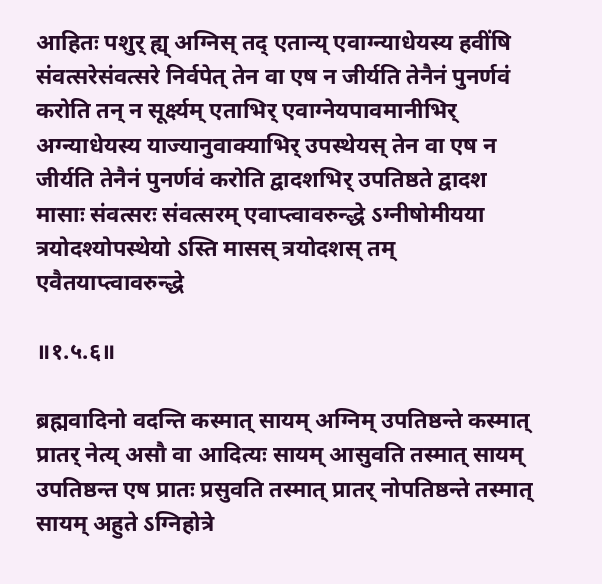आहितः पशुर् ह्य् अग्निस् तद् एतान्य् एवाग्न्याधेयस्य हवींषि संवत्सरेसंवत्सरे निर्वपेत् तेन वा एष न जीर्यति तेनैनं पुनर्णवं करोति तन् न सूर्क्ष्यम् एताभिर् एवाग्नेयपावमानीभिर् अग्न्याधेयस्य याज्यानुवाक्याभिर् उपस्थेयस् तेन वा एष न जीर्यति तेनैनं पुनर्णवं करोति द्वादशभिर् उपतिष्ठते द्वादश मासाः संवत्सरः संवत्सरम् एवाप्त्वावरुन्द्धे ऽग्नीषोमीयया त्रयोदश्योपस्थेयो ऽस्ति मासस् त्रयोदशस् तम् एवैतयाप्त्वावरुन्द्धे

॥१.५.६॥

ब्रह्मवादिनो वदन्ति कस्मात् सायम् अग्निम् उपतिष्ठन्ते कस्मात् प्रातर् नेत्य् असौ वा आदित्यः सायम् आसुवति तस्मात् सायम् उपतिष्ठन्त एष प्रातः प्रसुवति तस्मात् प्रातर् नोपतिष्ठन्ते तस्मात् सायम् अहुते ऽग्निहोत्रे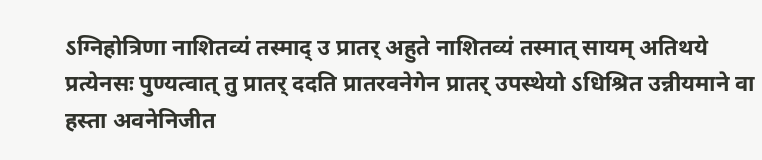ऽग्निहोत्रिणा नाशितव्यं तस्माद् उ प्रातर् अहुते नाशितव्यं तस्मात् सायम् अतिथये प्रत्येनसः पुण्यत्वात् तु प्रातर् ददति प्रातरवनेगेन प्रातर् उपस्थेयो ऽधिश्रित उन्नीयमाने वा हस्ता अवनेनिजीत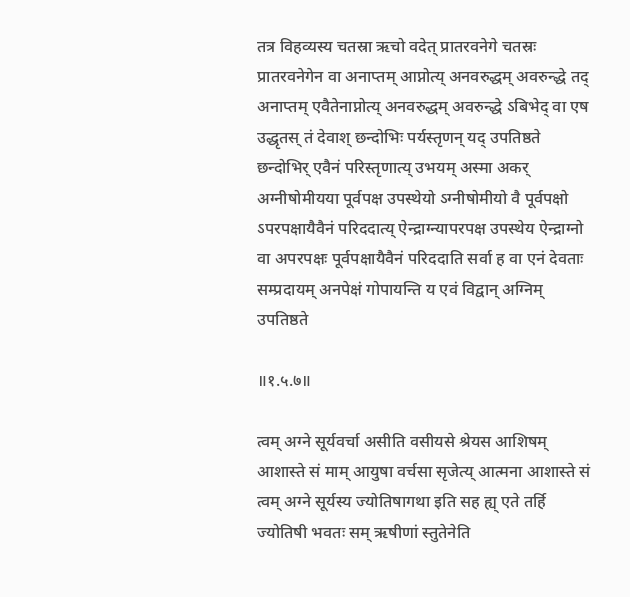तत्र विहव्यस्य चतस्रा ऋचो वदेत् प्रातरवनेगे चतस्रः प्रातरवनेगेन वा अनाप्तम् आप्नोत्य् अनवरुद्धम् अवरुन्द्धे तद् अनाप्तम् एवैतेनाप्नोत्य् अनवरुद्धम् अवरुन्द्धे ऽबिभेद् वा एष उद्धृतस् तं देवाश् छन्दोभिः पर्यस्तृणन् यद् उपतिष्ठते छन्दोभिर् एवैनं परिस्तृणात्य् उभयम् अस्मा अकर् अग्नीषोमीयया पूर्वपक्ष उपस्थेयो ऽग्नीषोमीयो वै पूर्वपक्षो ऽपरपक्षायैवैनं परिददात्य् ऐन्द्राग्न्यापरपक्ष उपस्थेय ऐन्द्राग्नो वा अपरपक्षः पूर्वपक्षायैवैनं परिददाति सर्वा ह वा एनं देवताः सम्प्रदायम् अनपेक्षं गोपायन्ति य एवं विद्वान् अग्निम् उपतिष्ठते

॥१.५.७॥

त्वम् अग्ने सूर्यवर्चा असीति वसीयसे श्रेयस आशिषम् आशास्ते सं माम् आयुषा वर्चसा सृजेत्य् आत्मना आशास्ते सं त्वम् अग्ने सूर्यस्य ज्योतिषागथा इति सह ह्य् एते तर्हि ज्योतिषी भवतः सम् ऋषीणां स्तुतेनेति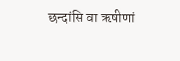छन्दांसि वा ऋषीणां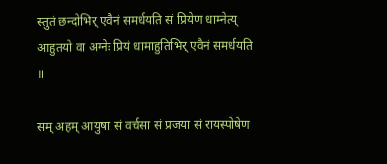स्तुतं छन्दोभिर् एवैनं समर्धयति सं प्रियेण धाम्नेत्य् आहुतयो वा अग्नेः प्रियं धामाहुतिभिर् एवैनं समर्धयति ॥

सम् अहम् आयुषा सं वर्चसा सं प्रजया सं रायस्पोषेण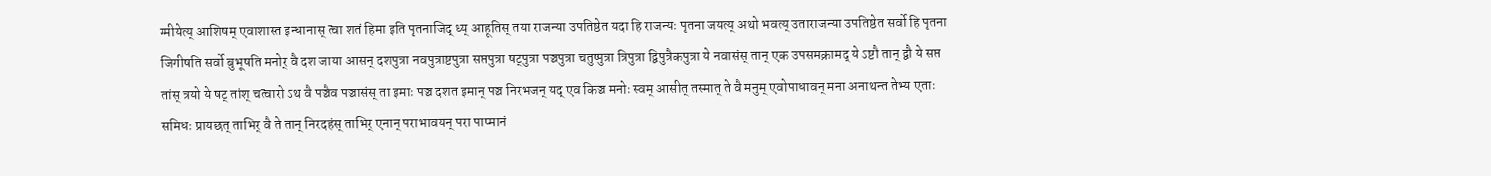ग्मीयेत्य् आशिषम् एवाशास्त इन्धानास् त्वा शतं हिमा इति पृतनाजिद् ध्य् आहूतिस् तया राजन्या उपतिष्ठेत यदा हि राजन्यः पृतना जयत्य् अथो भवत्य् उताराजन्या उपतिष्ठेत सर्वो हि पृतना जिगीषति सर्वो बुभूषति मनोर् वै दश जाया आसन् दशपुत्रा नवपुत्राष्टपुत्रा सप्तपुत्रा षट्पुत्रा पञ्चपुत्रा चतुष्पुत्रा त्रिपुत्रा द्विपुत्रैकपुत्रा ये नवासंस् तान् एक उपसमक्रामद् ये ऽष्टौ तान् द्वौ ये सप्त तांस् त्रयो ये षट् तांश् चत्वारो ऽथ वै पञ्चैव पञ्चासंस् ता इमाः पञ्च दशत इमान् पञ्च निरभजन् यद् एव किञ्च मनोः स्वम् आसीत् तस्मात् ते वै मनुम् एवोपाधावन् मना अनाथन्त तेभ्य एताः समिधः प्रायछत् ताभिर् वै ते तान् निरदहंस् ताभिर् एनान् पराभावयन् परा पाप्मानं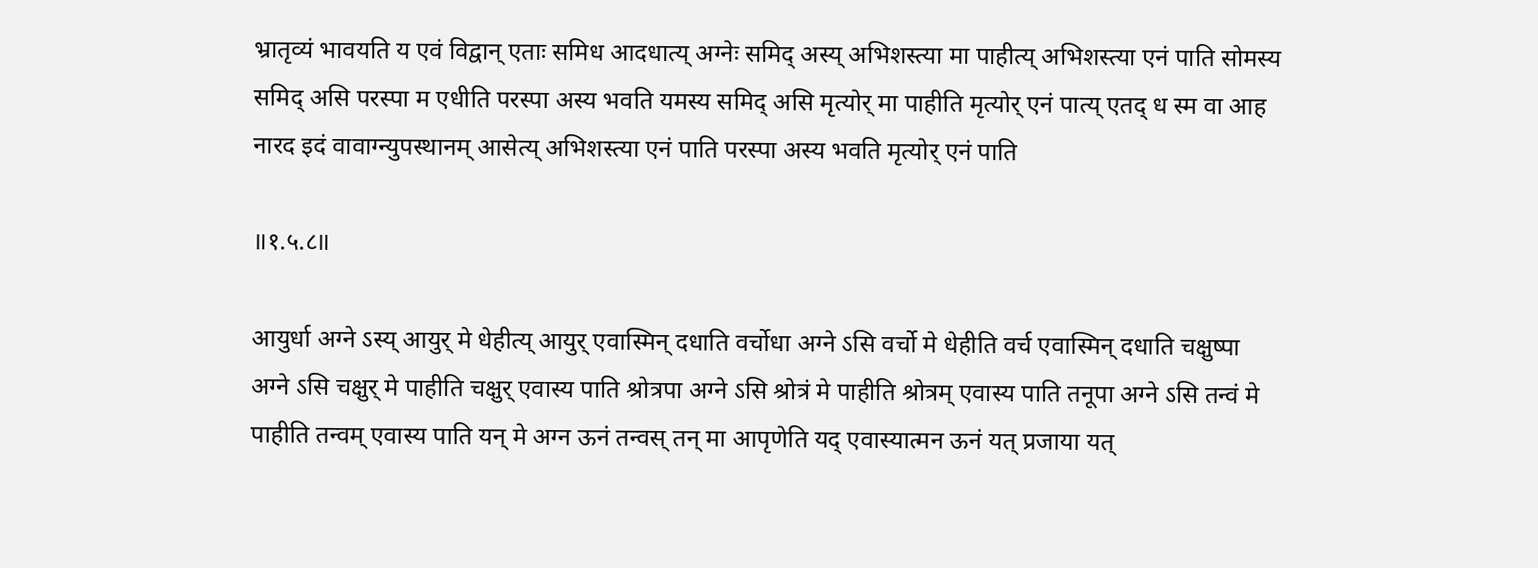भ्रातृव्यं भावयति य एवं विद्वान् एताः समिध आदधात्य् अग्नेः समिद् अस्य् अभिशस्त्या मा पाहीत्य् अभिशस्त्या एनं पाति सोमस्य समिद् असि परस्पा म एधीति परस्पा अस्य भवति यमस्य समिद् असि मृत्योर् मा पाहीति मृत्योर् एनं पात्य् एतद् ध स्म वा आह नारद इदं वावाग्न्युपस्थानम् आसेत्य् अभिशस्त्या एनं पाति परस्पा अस्य भवति मृत्योर् एनं पाति

॥१.५.८॥

आयुर्धा अग्ने ऽस्य् आयुर् मे धेहीत्य् आयुर् एवास्मिन् दधाति वर्चोधा अग्ने ऽसि वर्चो मे धेहीति वर्च एवास्मिन् दधाति चक्षुष्पा अग्ने ऽसि चक्षुर् मे पाहीति चक्षुर् एवास्य पाति श्रोत्रपा अग्ने ऽसि श्रोत्रं मे पाहीति श्रोत्रम् एवास्य पाति तनूपा अग्ने ऽसि तन्वं मे पाहीति तन्वम् एवास्य पाति यन् मे अग्न ऊनं तन्वस् तन् मा आपृणेति यद् एवास्यात्मन ऊनं यत् प्रजाया यत्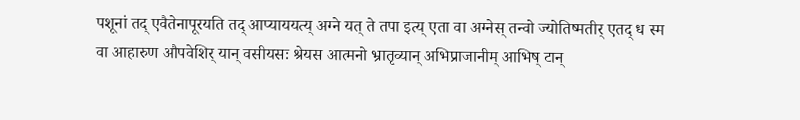पशूनां तद् एवैतेनापूरयति तद् आप्याययत्य् अग्ने यत् ते तपा इत्य् एता वा अग्नेस् तन्वो ज्योतिष्मतीर् एतद् ध स्म वा आहारुण औपवेशिर् यान् वसीयसः श्रेयस आत्मनो भ्रातृव्यान् अभिप्राजानीम् आभिष् टान्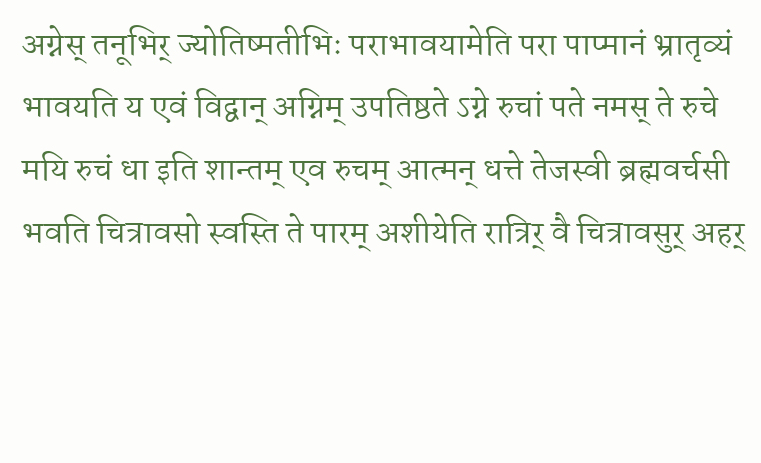अग्नेस् तनूभिर् ज्योतिष्मतीभिः पराभावयामेति परा पाप्मानं भ्रातृव्यं भावयति य एवं विद्वान् अग्निम् उपतिष्ठते ऽग्ने रुचां पते नमस् ते रुचे मयि रुचं धा इति शान्तम् एव रुचम् आत्मन् धत्ते तेजस्वी ब्रह्मवर्चसी भवति चित्रावसो स्वस्ति ते पारम् अशीयेति रात्रिर् वै चित्रावसुर् अहर्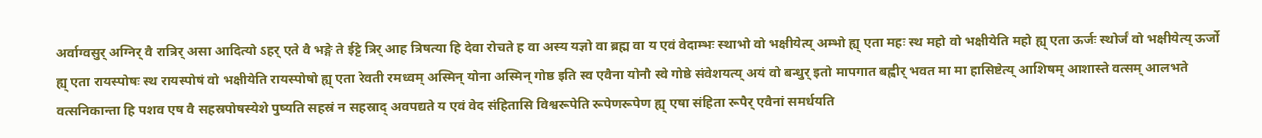अर्वाग्वसुर् अग्निर् वै रात्रिर् असा आदित्यो ऽहर् एते वै भङ्गे ते ईट्टे त्रिर् आह त्रिषत्या हि देवा रोचते ह वा अस्य यज्ञो वा ब्रह्म वा य एवं वेदाम्भः स्थाभो वो भक्षीयेत्य् अम्भो ह्य् एता महः स्थ महो वो भक्षीयेति महो ह्य् एता ऊर्जः स्थोर्जं वो भक्षीयेत्य् ऊर्जो ह्य् एता रायस्पोषः स्थ रायस्पोषं वो भक्षीयेति रायस्पोषो ह्य् एता रेवती रमध्वम् अस्मिन् योना अस्मिन् गोष्ठ इति स्व एवैना योनौ स्वे गोष्ठे संवेशयत्य् अयं वो बन्धुर् इतो मापगात बह्वीर् भवत मा मा हासिष्टेत्य् आशिषम् आशास्ते वत्सम् आलभते वत्सनिकान्ता हि पशव एष वै सहस्रपोषस्येशे पुष्यति सहस्रं न सहस्राद् अवपद्यते य एवं वेद संहितासि विश्वरूपेति रूपेणरूपेण ह्य् एषा संहिता रूपैर् एवैनां समर्धयति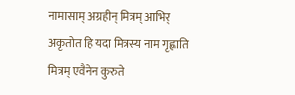नामासाम् अग्रहीन् मित्रम् आभिर् अकृतोत हि यदा मित्रस्य नाम गृह्णाति मित्रम् एवैनेन कुरुते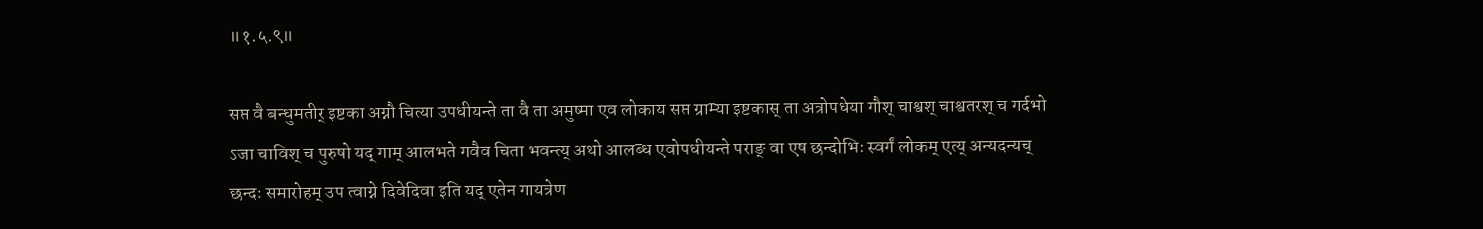॥१.५.९॥

सप्त वै बन्धुमतीर् इष्टका अग्नौ चित्या उपधीयन्ते ता वै ता अमुष्मा एव लोकाय सप्त ग्राम्या इष्टकास् ता अत्रोपधेया गौश् चाश्वश् चाश्वतरश् च गर्दभो ऽजा चाविश् च पुरुषो यद् गाम् आलभते गवैव चिता भवन्त्य् अथो आलब्ध एवोपधीयन्ते पराङ् वा एष छन्दोभिः स्वर्गं लोकम् एत्य् अन्यदन्यच् छन्दः समारोहम् उप त्वाग्ने दिवेदिवा इति यद् एतेन गायत्रेण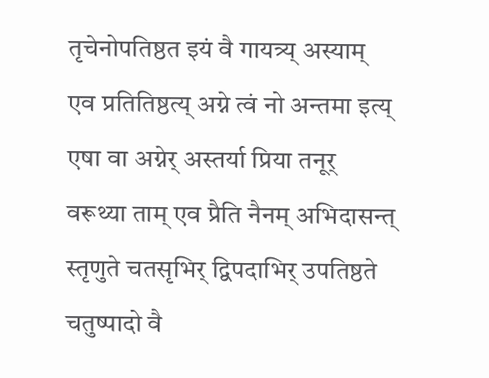तृचेनोपतिष्ठत इयं वै गायत्र्य् अस्याम् एव प्रतितिष्ठत्य् अग्ने त्वं नो अन्तमा इत्य् एषा वा अग्नेर् अस्तर्या प्रिया तनूर् वरूथ्या ताम् एव प्रैति नैनम् अभिदासन्त् स्तृणुते चतसृभिर् द्विपदाभिर् उपतिष्ठते चतुष्पादो वै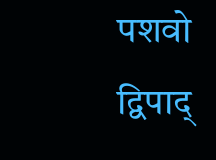पशवो द्विपाद्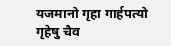यजमानो गृहा गार्हपत्यो गृहेषु चैव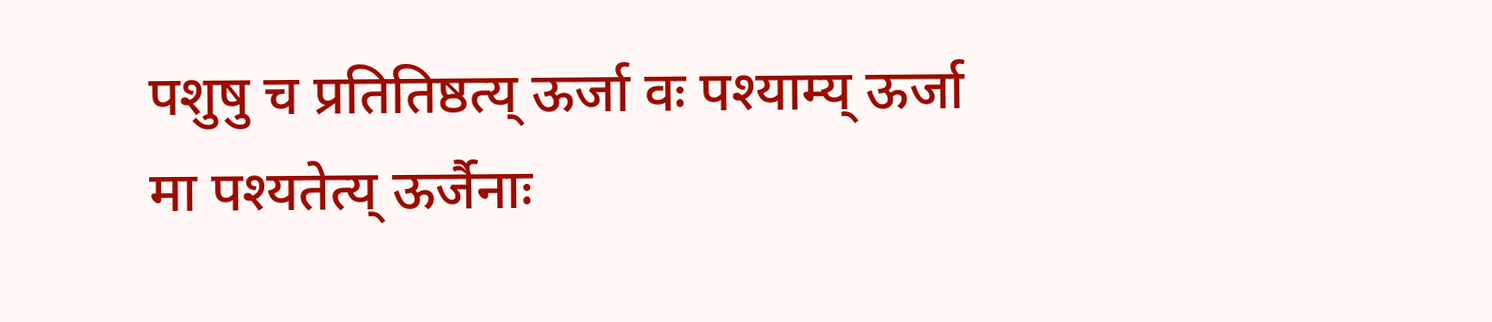पशुषु च प्रतितिष्ठत्य् ऊर्जा वः पश्याम्य् ऊर्जा मा पश्यतेत्य् ऊर्जैनाः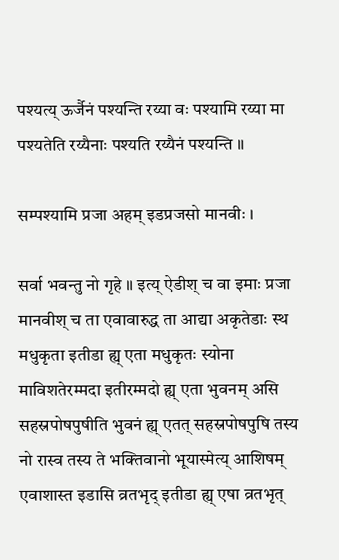पश्यत्य् ऊर्जैनं पश्यन्ति रय्या वः पश्यामि रय्या मा पश्यतेति रय्यैनाः पश्यति रय्यैनं पश्यन्ति ॥

सम्पश्यामि प्रजा अहम् इडप्रजसो मानवीः ।

सर्वा भवन्तु नो गृहे ॥ इत्य् ऐडीश् च वा इमाः प्रजा मानवीश् च ता एवावारुद्ध ता आद्या अकृतेडाः स्थ मधुकृता इतीडा ह्य् एता मधुकृतः स्योना माविशतेरम्मदा इतीरम्मदो ह्य् एता भुवनम् असि सहस्रपोषपुषीति भुवनं ह्य् एतत् सहस्रपोषपुषि तस्य नो रास्व तस्य ते भक्तिवानो भूयास्मेत्य् आशिषम् एवाशास्त इडासि व्रतभृद् इतीडा ह्य् एषा व्रतभृत्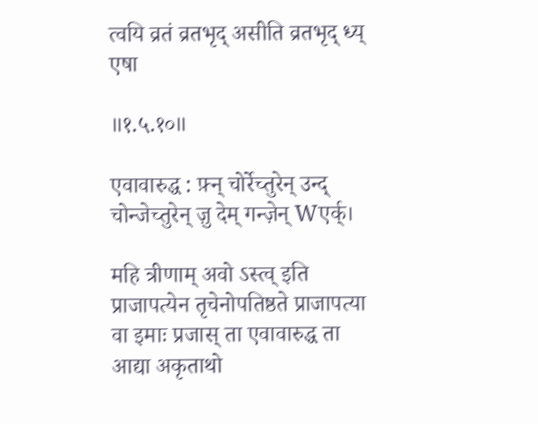त्वयि व्रतं व्रतभृद् असीति व्रतभृद् ध्य् एषा

॥१.५.१०॥

एवावारुद्ध : फ़्न् चोर्रेच्तुरेन् उन्द् चोन्जेच्तुरेन् ज़ु देम् गन्ज़ेन् Wएर्क्।

महि त्रीणाम् अवो ऽस्त्व् इति प्राजापत्येन तृचेनोपतिष्ठते प्राजापत्या वा इमाः प्रजास् ता एवावारुद्ध ता आद्या अकृताथो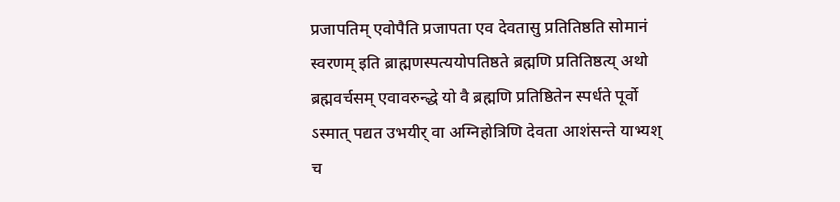प्रजापतिम् एवोपैति प्रजापता एव देवतासु प्रतितिष्ठति सोमानं स्वरणम् इति ब्राह्मणस्पत्ययोपतिष्ठते ब्रह्मणि प्रतितिष्ठत्य् अथो ब्रह्मवर्चसम् एवावरुन्द्धे यो वै ब्रह्मणि प्रतिष्ठितेन स्पर्धते पूर्वो ऽस्मात् पद्यत उभयीर् वा अग्निहोत्रिणि देवता आशंसन्ते याभ्यश् च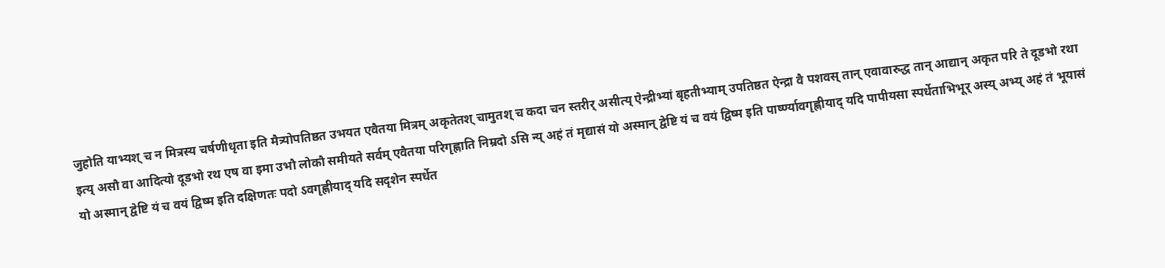जुहोति याभ्यश् च न मित्रस्य चर्षणीधृता इति मैत्र्योपतिष्ठत उभयत एवैतया मित्रम् अकृतेतश् चामुतश् च कदा चन स्तरीर् असीत्य् ऐन्द्रीभ्यां बृहतीभ्याम् उपतिष्ठत ऐन्द्रा वै पशवस् तान् एवावारुद्ध तान् आद्यान् अकृत परि ते दूडभो रथा इत्य् असौ वा आदित्यो दूडभो रथ एष वा इमा उभौ लोकौ समीयते सर्वम् एवैतया परिगृह्णाति निम्रदो ऽसि न्य् अहं तं मृद्यासं यो अस्मान् द्वेष्टि यं च वयं द्विष्म इति पार्ष्ण्यावगृह्णीयाद् यदि पापीयसा स्पर्धेताभिभूर् अस्य् अभ्य् अहं तं भूयासं यो अस्मान् द्वेष्टि यं च वयं द्विष्म इति दक्षिणतः पदो ऽवगृह्णीयाद् यदि सदृशेन स्पर्धेत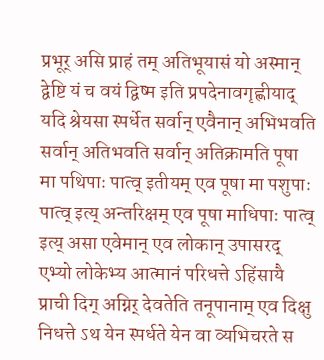प्रभूर् असि प्राहं तम् अतिभूयासं यो अस्मान् द्वेष्टि यं च वयं द्विष्म इति प्रपदेनावगृह्णीयाद् यदि श्रेयसा स्पर्धेत सर्वान् एवैनान् अभिभवति सर्वान् अतिभवति सर्वान् अतिक्रामति पूषा मा पथिपाः पात्व् इतीयम् एव पूषा मा पशुपाः पात्व् इत्य् अन्तरिक्षम् एव पूषा माधिपाः पात्व् इत्य् असा एवेमान् एव लोकान् उपासरद् एभ्यो लोकेभ्य आत्मानं परिधत्ते ऽहिंसायै प्राची दिग् अग्निर् देवतेति तनूपानाम् एव दिक्षु निधत्ते ऽथ येन स्पर्धते येन वा व्यभिचरते स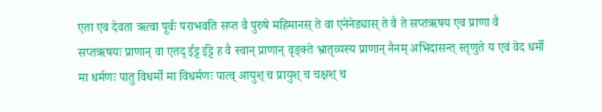एता एव देवता ऋत्वा पूर्वः पराभवति सप्त वै पुरुषे महिमानस् ते वा एनेनेड्यास् ते वै ते सप्तऋषय एव प्राणा वै सप्तऋषयः प्राणान् वा एतद् ईट्ट ईट्टे ह वै स्वान् प्राणान् वृङ्क्ते भ्रातृव्यस्य प्राणान् नैनम् अभिदासन्त् स्तृणुते य एवं वेद धर्मो मा धर्मणः पातु विधर्मो मा विधर्मणः पात्व् आयुश् च प्रायुश् च चक्षश् च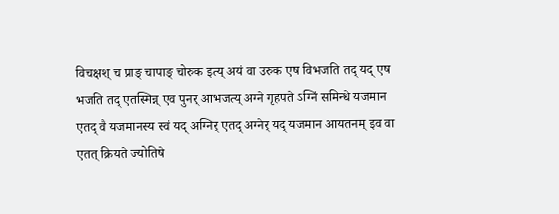विचक्षश् च प्राङ् चापाङ् चोरुक इत्य् अयं वा उरुक एष विभजति तद् यद् एष भजति तद् एतस्मिन्न् एव पुनर् आभजत्य् अग्ने गृहपते ऽग्निं समिन्धे यजमान एतद् वै यजमानस्य स्वं यद् अग्निर् एतद् अग्नेर् यद् यजमान आयतनम् इव वा एतत् क्रियते ज्योतिषे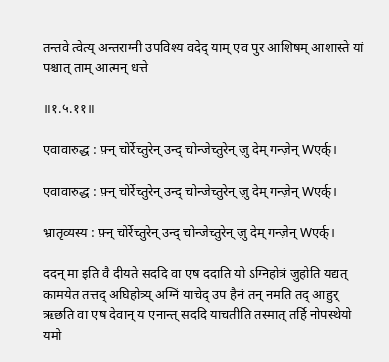तन्तवे त्वेत्य् अन्तराग्नी उपविश्य वदेद् याम् एव पुर आशिषम् आशास्ते यां पश्चात् ताम् आत्मन् धत्ते

॥१.५.११॥

एवावारुद्ध : फ़्न् चोर्रेच्तुरेन् उन्द् चोन्जेच्तुरेन् ज़ु देम् गन्ज़ेन् Wएर्क्।

एवावारुद्ध : फ़्न् चोर्रेच्तुरेन् उन्द् चोन्जेच्तुरेन् ज़ु देम् गन्ज़ेन् Wएर्क्।

भ्रातृव्यस्य : फ़्न् चोर्रेच्तुरेन् उन्द् चोन्जेच्तुरेन् ज़ु देम् गन्ज़ेन् Wएर्क्।

ददन् मा इति वै दीयते सददि वा एष ददाति यो ऽग्निहोत्रं जुहोति यद्यत् कामयेत तत्तद् अघिहोत्र्य् अग्निं याचेद् उप हैनं तन् नमति तद् आहुर् ऋछति वा एष देवान् य एनान्त् सददि याचतीति तस्मात् तर्हि नोपस्थेयो यमो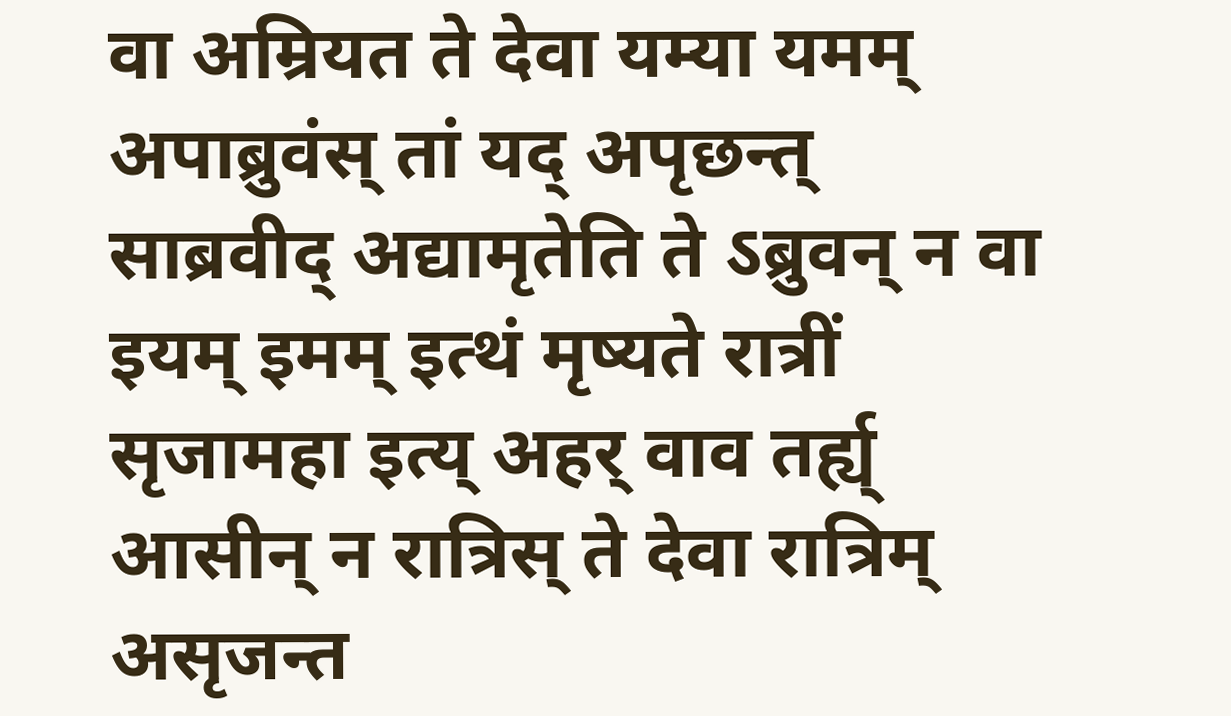वा अम्रियत ते देवा यम्या यमम् अपाब्रुवंस् तां यद् अपृछन्त् साब्रवीद् अद्यामृतेति ते ऽब्रुवन् न वा इयम् इमम् इत्थं मृष्यते रात्रीं सृजामहा इत्य् अहर् वाव तर्ह्य् आसीन् न रात्रिस् ते देवा रात्रिम् असृजन्त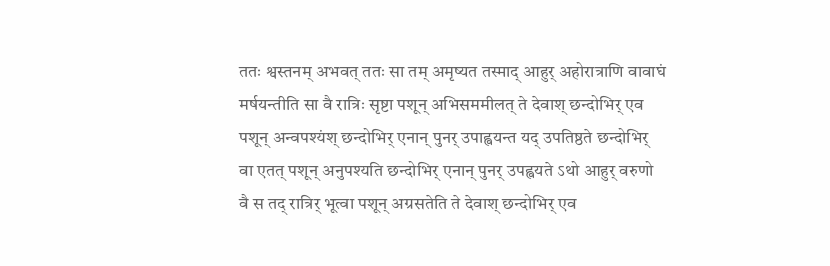ततः श्वस्तनम् अभवत् ततः सा तम् अमृष्यत तस्माद् आहुर् अहोरात्राणि वावाघं मर्षयन्तीति सा वै रात्रिः सृष्टा पशून् अभिसममीलत् ते देवाश् छन्दोभिर् एव पशून् अन्वपश्यंश् छन्दोभिर् एनान् पुनर् उपाह्वयन्त यद् उपतिष्ठते छन्दोभिर् वा एतत् पशून् अनुपश्यति छन्दोभिर् एनान् पुनर् उपह्वयते ऽथो आहुर् वरुणो वै स तद् रात्रिर् भूत्वा पशून् अग्रसतेति ते देवाश् छन्दोभिर् एव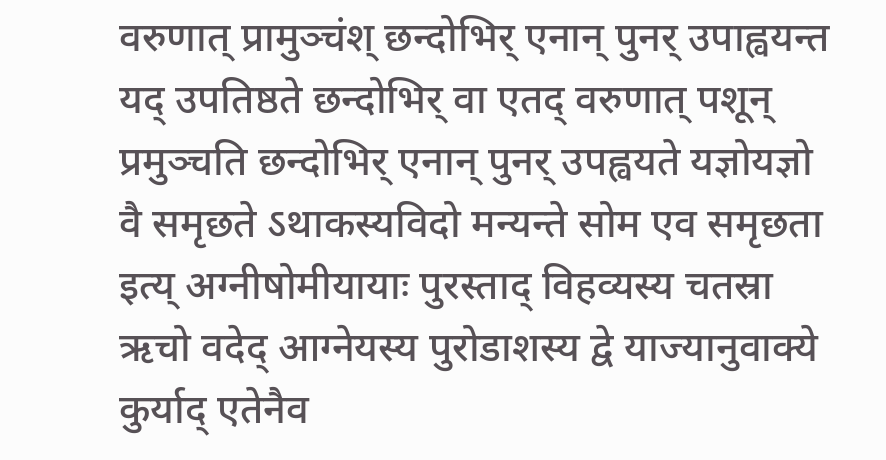वरुणात् प्रामुञ्चंश् छन्दोभिर् एनान् पुनर् उपाह्वयन्त यद् उपतिष्ठते छन्दोभिर् वा एतद् वरुणात् पशून् प्रमुञ्चति छन्दोभिर् एनान् पुनर् उपह्वयते यज्ञोयज्ञो वै समृछते ऽथाकस्यविदो मन्यन्ते सोम एव समृछता इत्य् अग्नीषोमीयायाः पुरस्ताद् विहव्यस्य चतस्रा ऋचो वदेद् आग्नेयस्य पुरोडाशस्य द्वे याज्यानुवाक्ये कुर्याद् एतेनैव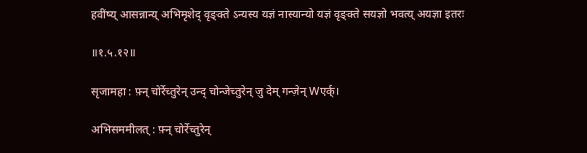हवींष्य् आसन्नान्य् अभिमृशेद् वृङ्क्ते ऽन्यस्य यज्ञं नास्यान्यो यज्ञं वृङ्क्ते सयज्ञो भवत्य् अयज्ञा इतरः

॥१.५.१२॥

सृजामहा : फ़्न् चोर्रेच्तुरेन् उन्द् चोन्जेच्तुरेन् ज़ु देम् गन्ज़ेन् Wएर्क्।

अभिसममीलत् : फ़्न् चोर्रेच्तुरेन्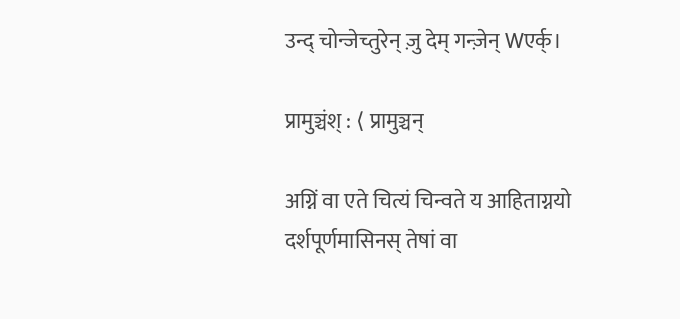उन्द् चोन्जेच्तुरेन् ज़ु देम् गन्ज़ेन् Wएर्क्।

प्रामुञ्चंश् : ⟨ प्रामुञ्चन्

अग्निं वा एते चित्यं चिन्वते य आहिताग्नयो दर्शपूर्णमासिनस् तेषां वा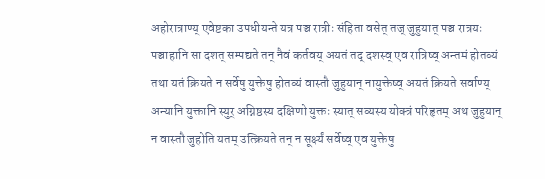अहोरात्राण्य् एवेष्टका उपधीयन्ते यत्र पञ्च रात्रीः संहिता वसेत् तज् जुहुयात् पञ्च रात्रयः पञ्चाहानि सा दशत् सम्पद्यते तन् नैवं कर्तवय् अयतं तद् दशस्व् एव रात्रिष्व् अन्तमं होतव्यं तथा यतं क्रियते न सर्वेषु युक्तेषु होतव्यं वास्तौ जुहुयान् नायुक्तेष्व् अयतं क्रियते सर्वाण्य् अन्यानि युक्तानि स्युर् अग्निष्ठस्य दक्षिणो युक्तः स्यात् सव्यस्य योक्त्रं परिहृतम् अथ जुहुयान् न वास्तौ जुहोति यतम् उत्क्रियते तन् न सूर्क्ष्यं सर्वेष्व् एव युक्तेषु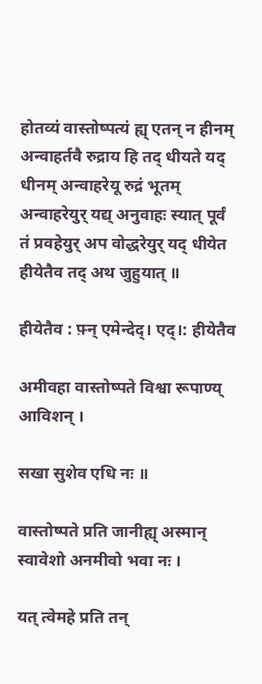होतव्यं वास्तोष्पत्यं ह्य् एतन् न हीनम् अन्वाहर्तवै रुद्राय हि तद् धीयते यद् धीनम् अन्वाहरेयू रुद्रं भूतम् अन्वाहरेयुर् यद्य् अनुवाहः स्यात् पूर्वं तं प्रवहेयुर् अप वोद्धरेयुर् यद् धीयेत हीयेतैव तद् अथ जुहुयात् ॥

हीयेतैव : फ़्न् एमेन्देद्। एद्।: हीयेतैव

अमीवहा वास्तोष्पते विश्वा रूपाण्य् आविशन् ।

सखा सुशेव एधि नः ॥

वास्तोष्पते प्रति जानीह्य् अस्मान् स्वावेशो अनमीवो भवा नः ।

यत् त्वेमहे प्रति तन्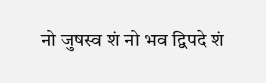नो जुषस्व शं नो भव द्विपदे शं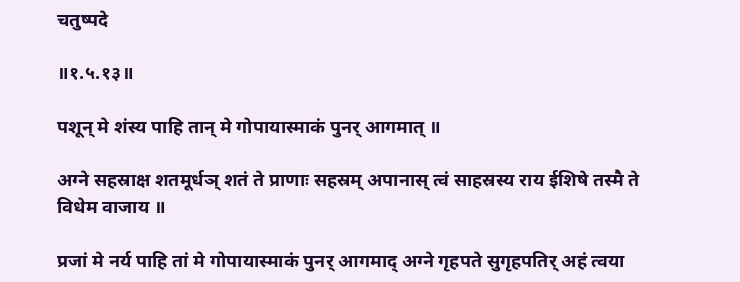चतुष्पदे

॥१.५.१३॥

पशून् मे शंस्य पाहि तान् मे गोपायास्माकं पुनर् आगमात् ॥

अग्ने सहस्राक्ष शतमूर्धञ् शतं ते प्राणाः सहस्रम् अपानास् त्वं साहस्रस्य राय ईशिषे तस्मै ते विधेम वाजाय ॥

प्रजां मे नर्य पाहि तां मे गोपायास्माकं पुनर् आगमाद् अग्ने गृहपते सुगृहपतिर् अहं त्वया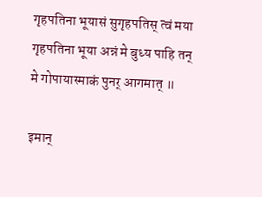गृहपतिना भूयासं सुगृहपतिस् त्वं मया गृहपतिना भूया अन्नं मे बुध्य पाहि तन् मे गोपायास्माकं पुनर् आगमात् ॥

इमान्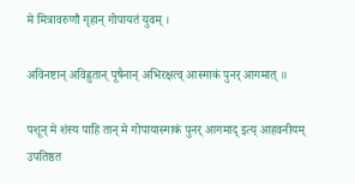मे मित्रावरुणौ गृहान् गोपायतं युवम् ।

अविनष्टान् अविह्रुतान् पूषैनान् अभिरक्षत्व् आस्माकं पुनर् आगमात् ॥

पशून् मे शंस्य पाहि तान् मे गोपायास्माकं पुनर् आगमाद् इत्य् आहवनीयम् उपतिष्ठत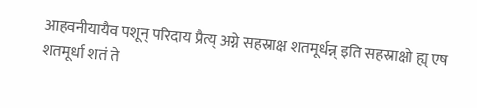आहवनीयायैव पशून् परिदाय प्रैत्य् अग्ने सहस्राक्ष शतमूर्धन्न् इति सहस्राक्षो ह्य् एष शतमूर्धा शतं ते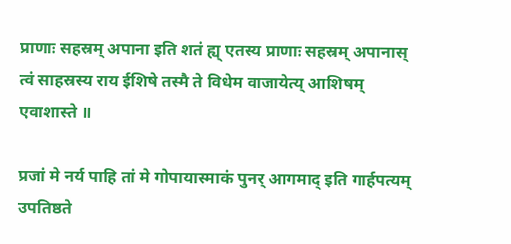प्राणाः सहस्रम् अपाना इति शतं ह्य् एतस्य प्राणाः सहस्रम् अपानास् त्वं साहस्रस्य राय ईशिषे तस्मै ते विधेम वाजायेत्य् आशिषम् एवाशास्ते ॥

प्रजां मे नर्य पाहि तां मे गोपायास्माकं पुनर् आगमाद् इति गार्हपत्यम् उपतिष्ठते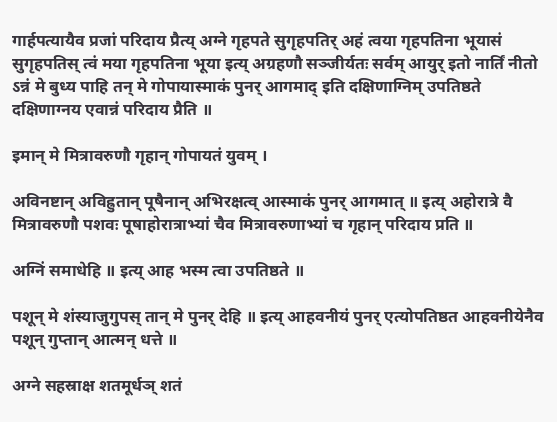गार्हपत्यायैव प्रजां परिदाय प्रैत्य् अग्ने गृहपते सुगृहपतिर् अहं त्वया गृहपतिना भूयासं सुगृहपतिस् त्वं मया गृहपतिना भूया इत्य् अग्रहणौ सञ्जीर्यतः सर्वम् आयुर् इतो नार्तिं नीतो ऽन्नं मे बुध्य पाहि तन् मे गोपायास्माकं पुनर् आगमाद् इति दक्षिणाग्निम् उपतिष्ठते दक्षिणाग्नय एवान्नं परिदाय प्रैति ॥

इमान् मे मित्रावरुणौ गृहान् गोपायतं युवम् ।

अविनष्टान् अविह्रुतान् पूषैनान् अभिरक्षत्व् आस्माकं पुनर् आगमात् ॥ इत्य् अहोरात्रे वै मित्रावरुणौ पशवः पूषाहोरात्राभ्यां चैव मित्रावरुणाभ्यां च गृहान् परिदाय प्रति ॥

अग्निं समाधेहि ॥ इत्य् आह भस्म त्वा उपतिष्ठते ॥

पशून् मे शंस्याजुगुपस् तान् मे पुनर् देहि ॥ इत्य् आहवनीयं पुनर् एत्योपतिष्ठत आहवनीयेनैव पशून् गुप्तान् आत्मन् धत्ते ॥

अग्ने सहस्राक्ष शतमूर्धञ् शतं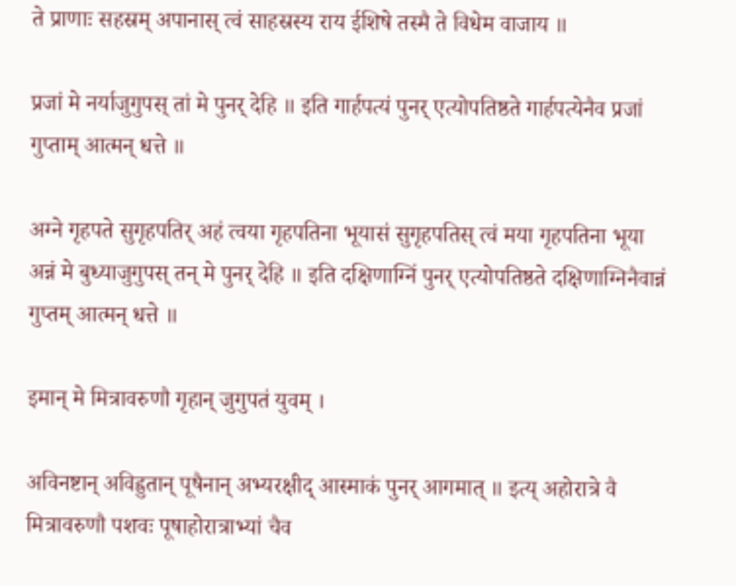ते प्राणाः सहस्रम् अपानास् त्वं साहस्रस्य राय ईशिषे तस्मै ते विधेम वाजाय ॥

प्रजां मे नर्याजुगुपस् तां मे पुनर् देहि ॥ इति गार्हपत्यं पुनर् एत्योपतिष्ठते गार्हपत्येनैव प्रजां गुप्ताम् आत्मन् धत्ते ॥

अग्ने गृहपते सुगृहपतिर् अहं त्वया गृहपतिना भूयासं सुगृहपतिस् त्वं मया गृहपतिना भूया अन्नं मे बुध्याजुगुपस् तन् मे पुनर् देहि ॥ इति दक्षिणाग्निं पुनर् एत्योपतिष्ठते दक्षिणाग्निनैवान्नं गुप्तम् आत्मन् धत्ते ॥

इमान् मे मित्रावरुणौ गृहान् जुगुपतं युवम् ।

अविनष्टान् अविह्रुतान् पूषैनान् अभ्यरक्षीद् आस्माकं पुनर् आगमात् ॥ इत्य् अहोरात्रे वै मित्रावरुणौ पशवः पूषाहोरात्राभ्यां चैव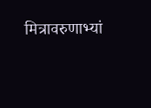मित्रावरुणाभ्यां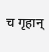च गृहान्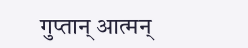गुप्तान् आत्मन्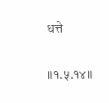धत्ते

॥१.५.१४॥